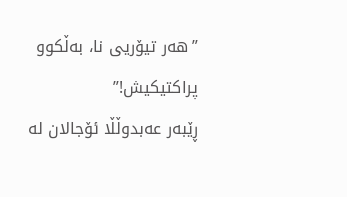”هەر تیۆریی نا، بەڵکوو پراکتیکیش!”
ڕێبەر عەبدوڵڵا ئۆجالان لە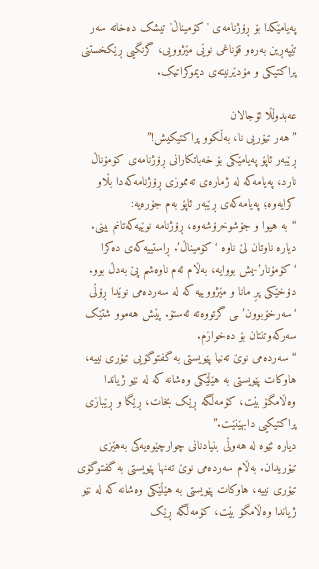پەیامێکدا بۆ ڕۆژنامەی 'کۆمیناڵ' تیشک دەخاتە سەر تێپەڕین بەرەو قۆناغی نوێی مێژوویی، گرنگیی ڕێکخستنی پراکتیکی و مۆدێرنیتەی دیموکراتیک.

عەبدوڵڵا ئۆجالان
”هەر تیۆریی نا، بەڵکوو پراکتیکیش!”
ڕێبەر ئاپۆ پەیامێکی بۆ خەباتکارانی ڕۆژنامەی کۆمۆناڵ نارد، پەیامەکە لە ژمارەی تەمموزی ڕۆژنامەکەدا بڵاو کرایەوە؛ پەیامەکەی ڕێبەر ئاپۆ بەم جۆرەیە:
“بە هیوا و جۆشوخرۆشەوە، ڕۆژنامە نوێیەکەتانم بینی. دیارە ناوتان لێ ناوە ‘کۆمیناڵ’. ڕاستییەکەی دەکرا ‘کۆمۆنار’-یش بووایە، بەڵام ئەم ناوەشم پێ بەدڵ بوو. دۆخێکی پڕ مانا و مێژووییە کە لە سەردەمی نوێدا ڕۆڵی ‘سەرخۆبوون’ـی گرتووەتە ئەستۆ. پێش هەموو شتێک سەرکەوتنتان بۆ دەخوازم.
“سەردەمی نوێ تەنیا پێویستی بە گفتوگۆیی تیۆری نییە، هاوکات پێویستی بە هێڵێکی وەشانە کە لە نێو ژیاندا وەڵامگۆ بێت، کۆمەڵگە ڕێک بخات، ڕێگا و ڕێبازی پراکتیکیی دابهێنێت.”
دیارە ئێوە لە هەوڵی بنیادنانی چوارچێوەیەکی بەهێزی تیۆریدان. بەڵام سەردەمی نوێ تەنها پێویستی بە گفتوگۆی تیۆری نییە، هاوکات پێویستی بە هێڵێکی وەشانە کە لە نێو ژیاندا وەڵامگۆ بێت، کۆمەڵگە ڕێک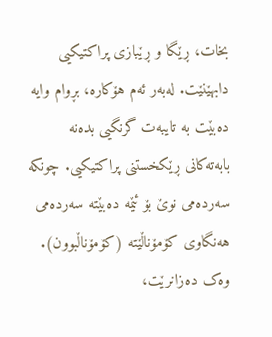بخات، ڕێگا و ڕێبازی پراکتیکیی دابهێنێت. لەبەر ئەم هۆکارە، بڕوام وایە دەبێت بە تایبەت گرنگیی بدەنە بابەتەکانی ڕێکخستنی پراکتیکیی. چونکە سەردەمی نوێ بۆ ئێمە دەبێتە سەردەمی هەنگاوی کۆمۆناڵێتە (کۆمۆناڵبوون).
وەک دەزانرێت،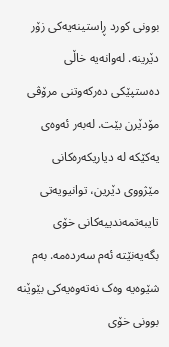بوونی کورد ڕاستینەیەکی زۆر دێرینە. لەوانەیە خاڵی دەستپێکی دەرکەوتنی مرۆڤی مۆدێرن بێت. لەبەر ئەوەی یەکێکە لە دیاریکەرەکانی مێژووی دێرین، توانیویەتی تایبەتمەندییەکانی خۆی بگەیەنێتە ئەم سەردەمە. بەم شێوەیە وەک نەتەوەیەکی بێوێنە بوونی خۆی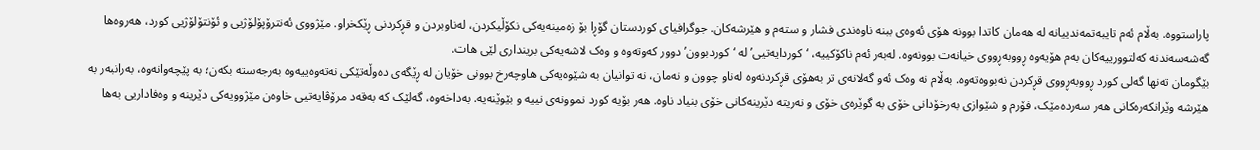پاراستووە. بەڵام ئەم تایبەتمەندییانە لە هەمان کاتدا بوونە هۆی ئەوەی ببنە ناوەندی فشار و ستەم و هێرشەکان. جوگرافیای کوردستان گۆڕا بۆ زەمینەیەکی نکۆڵیکردن، لەناوبردن و قڕکردنی ڕێکخراو. مێژووی ئەنترۆپۆلۆژیی و ئۆنتۆلۆژیی کورد، هەروەها گەشەسەندنە کەلتوورییەکان بەم هۆیەوە ڕووبەڕووی خیانەت بوونەوە. لەبەر ئەم ناکۆکییە، ‘کوردایەتیی’ لە ‘کوردبوون’ دوور کەوتەوە و وەک لاشەیەکی برینداری لێی هات.
بێگومان تەنها گەلی کورد ڕووبەڕووی قڕکردن نەبووەتەوە. بەڵام نە وەک ئەو گەلانەی تر بەهۆی قڕکردنەوە لەناو چوون و نەمان، نە توانیان بە شێوەیەکی هاوچەرخ بوونی خۆیان لە ڕێگەی دەوڵەتێکی نەتەوەییەوە بەرجەستە بکەن؛ بە پێچەوانەوە، بەرانبەر بە هێرشە وێرانکەرەکانی هەر سەردەمێک، فۆرم و شێوازی بەرخۆدانی خۆی بە گوێرەی خۆی و نەریتە دێرینەکانی خۆی بنیاد ناوە. هەر بۆیە کورد نموونەی نییە و بێوێنەیە. بەداخەوە، گەلێک کە بەقەد مرۆڤایەتیی خاوەن مێژوویەکی دێرینە و وەفاداریی بەها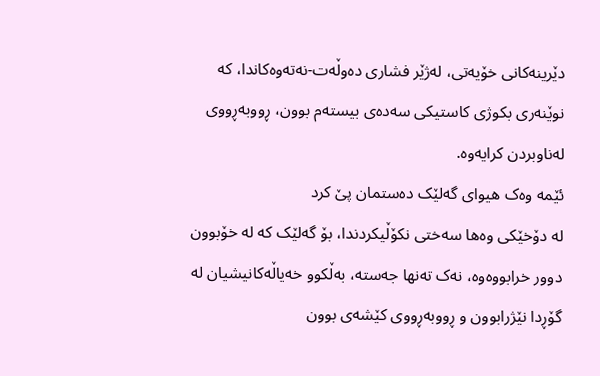دێرینەکانی خۆیەتی، لەژێر فشاری دەوڵەت-نەتەوەکاندا، کە نوێنەری بکوژی کاستیکی سەدەی بیستەم بوون، ڕووبەڕووی لەناوبردن کرایەوە.
ئێمە وەک هیوای گەلێک دەستمان پێ کرد
لە دۆخێکی وەها سەختی نکۆڵیکردندا، بۆ گەلێک کە لە خۆبوون دوور خرابووەوە، نەک تەنها جەستە، بەڵکوو خەیاڵەکانیشیان لە گۆڕدا نێژرابوون و ڕووبەڕووی کێشەی بوون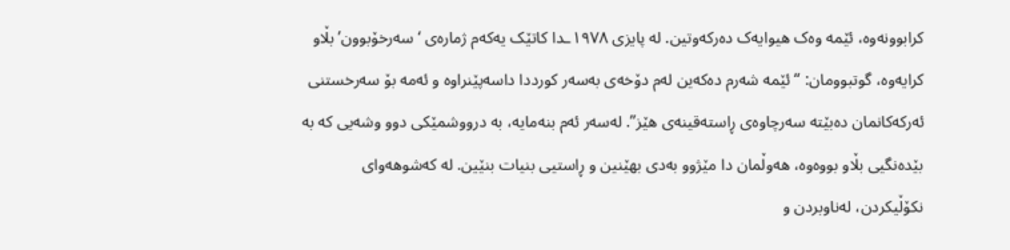کرابوونەوە، ئێمە وەک هیوایەک دەرکەوتین. لە پایزی ١٩٧٨ـدا کاتێک یەکەم ژمارەی ‘سەرخۆبوون’ بڵاو کرایەوە، گوتبوومان: “ئێمە شەرم دەکەین لەم دۆخەی بەسەر کورددا داسەپێنراوە و ئەمە بۆ سەرخستنی ئەرکەکانمان دەبێتە سەرچاوەی ڕاستەقینەی هێز”. لەسەر ئەم بنەمایە، بە درووشمێکی دوو وشەیی کە بە بێدەنگیی بڵاو بووەوە، هەوڵمان دا مێژوو بەدی بهێنین و ڕاستیی بنیات بنێین. لە کەشوهەوای نکۆڵیکردن، لەناوبردن و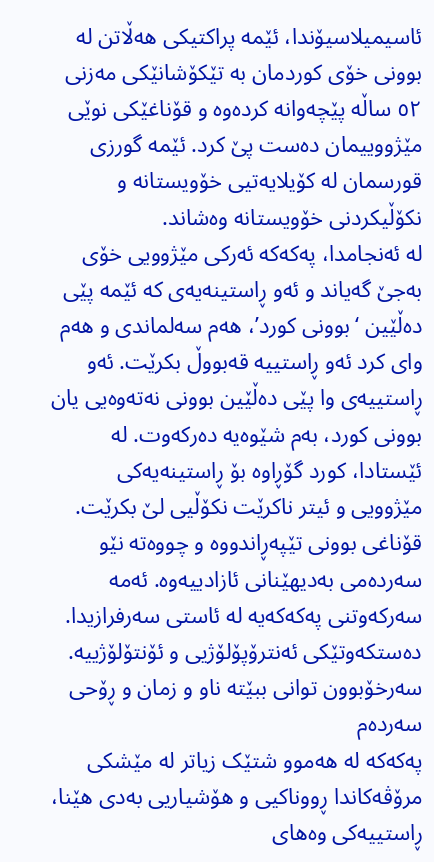ئاسیمیلاسیۆندا، ئێمە پراکتیکی هەڵاتن لە بوونی خۆی کوردمان بە تێکۆشانێکی مەزنی ٥٢ ساڵە پێچەوانە کردەوە و قۆناغێکی نوێی مێژووییمان دەست پێ کرد. ئێمە گورزی قورسمان لە کۆیلایەتیی خۆویستانە و نکۆڵیکردنی خۆویستانە وەشاند.
لە ئەنجامدا، پەکەکە ئەرکی مێژوویی خۆی بەجێ گەیاند و ئەو ڕاستینەیەی کە ئێمە پێی دەڵێین ‘بوونی کورد’، هەم سەلماندی و هەم وای کرد ئەو ڕاستییە قەبووڵ بکرێت. ئەو ڕاستییەی وا پێی دەڵێین بوونی نەتەوەیی یان بوونی کورد، بەم شێوەیە دەرکەوت. لە ئێستادا، کورد گۆڕاوە بۆ ڕاستینەیەکی مێژوویی و ئیتر ناکرێت نکۆڵیی لێ بکرێت. قۆناغی بوونی تێپەڕاندووە و چووەتە نێو سەردەمی بەدیهێنانی ئازادییەوە. ئەمە سەرکەوتنی پەکەکەیە لە ئاستی سەرفرازیدا. دەستکەوتێکی ئەنترۆپۆلۆژیی و ئۆنتۆلۆژییە.
سەرخۆبوون توانی ببێتە ناو و زمان و ڕۆحی سەردەم
پەکەکە لە هەموو شتێک زیاتر لە مێشکی مرۆڤەکاندا ڕووناکیی و هۆشیاریی بەدی هێنا، ڕاستییەکی وەهای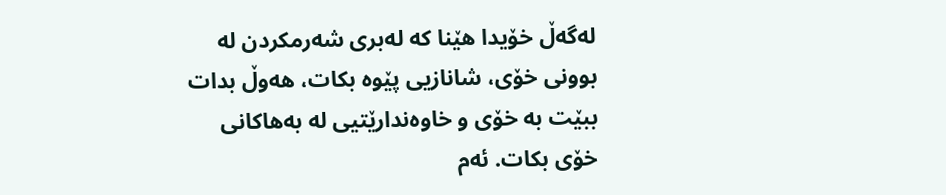لەگەڵ خۆیدا هێنا کە لەبری شەرمکردن لە بوونی خۆی، شانازیی پێوە بکات، هەوڵ بدات ببێت بە خۆی و خاوەندارێتیی لە بەهاکانی خۆی بکات. ئەم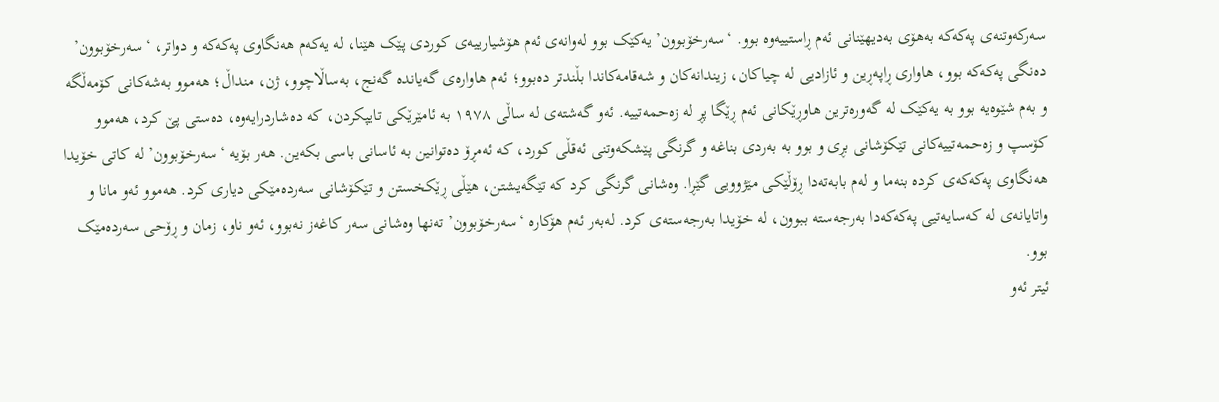سەرکەوتنەی پەکەکە بەهۆی بەدیهێنانی ئەم ڕاستییەوە بوو. ‘سەرخۆبوون’ یەکێک بوو لەوانەی ئەم هۆشیارییەی کوردی پێک هێنا، لە یەکەم هەنگاوی پەکەکە و دواتر، ‘سەرخۆبوون’ دەنگی پەکەکە بوو، هاواری ڕاپەڕین و ئازادیی لە چیاکان، زیندانەکان و شەقامەکاندا بڵندتر دەبوو؛ ئەم هاوارەی گەیاندە گەنج، بەساڵاچوو، ژن، منداڵ؛ هەموو بەشەکانی کۆمەڵگە و بەم شێوەیە بوو بە یەکێک لە گەورەترین هاوڕێکانی ئەم ڕێگا پڕ لە زەحمەتییە. ئەو گەشتەی لە ساڵی ١٩٧٨ بە ئامێرێکی تایپکردن، کە دەشاردرایەوە، دەستی پێ کرد، هەموو کۆسپ و زەحمەتییەکانی تێکۆشانی بڕی و بوو بە بەردی بناغە و گرنگی پێشکەوتنی ئەقڵی کورد، کە ئەمڕۆ دەتوانین بە ئاسانی باسی بکەین. هەر بۆیە ‘سەرخۆبوون’ لە کاتی خۆیدا هەنگاوی پەکەکەی کردە بنەما و لەم بابەتەدا ڕۆڵێکی مێژوویی گێڕا. وەشانی گرنگی کرد کە تێگەیشتن، هێڵی ڕێکخستن و تێکۆشانی سەردەمێکی دیاری کرد. هەموو ئەو مانا و واتایانەی لە کەسایەتیی پەکەکەدا بەرجەستە ببوون، لە خۆیدا بەرجەستەی کرد. لەبەر ئەم هۆکارە ‘سەرخۆبوون’ تەنها وەشانی سەر کاغەز نەبوو، ئەو ناو، زمان و ڕۆحی سەردەمێک بوو.
ئیتر ئەو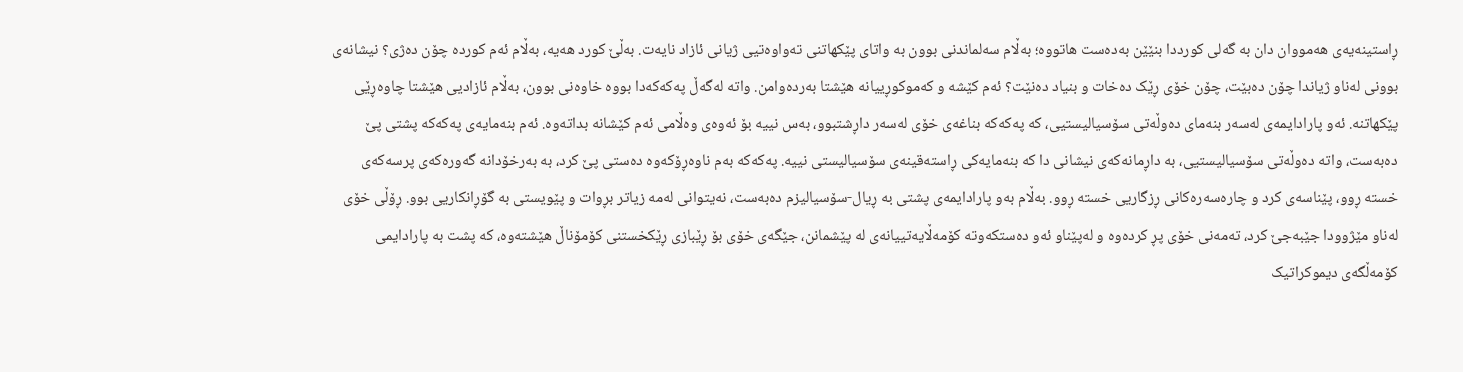ڕاستینەیەی هەمووان دان بە گەلی کورددا بنێێن بەدەست هاتووە؛ بەڵام سەلماندنی بوون بە واتای پێکهاتنی تەواوەتیی ژیانی ئازاد نایەت. بەڵێ کورد هەیە، بەڵام ئەم کوردە چۆن دەژی؟ نیشانەی بوونی لەناو ژیاندا چۆن دەبێت، چۆن خۆی ڕێک دەخات و بنیاد دەنێت؟ ئەم کێشە و کەموکوڕییانە هێشتا بەردەوامن. واتە لەگەڵ پەکەکەدا بووە خاوەنی بوون، بەڵام ئازادیی هێشتا چاوەڕێی پێکهاتنە. ئەو پارادایمەی لەسەر بنەمای دەوڵەتی سۆسیالیستیی، کە پەکەکە بناغەی خۆی لەسەر داڕشتبوو، بەس نییە بۆ ئەوەی وەڵامی ئەم کێشانە بداتەوە. ئەم بنەمایەی پەکەکە پشتی پێ دەبەست، واتە دەوڵەتی سۆسیالیستیی، بە داڕمانەکەی نیشانی دا کە بنەمایەکی ڕاستەقینەی سۆسیالیستی نییە. پەکەکە بەم ناوەڕۆکەوە دەستی پێ کرد، بە بەرخۆدانە گەورەکەی پرسەکەی خستە ڕوو، پێناسەی کرد و چارەسەرەکانی ڕزگاریی خستە ڕوو. بەڵام بەو پارادایمەی پشتی بە ڕیال-سۆسیالیزم دەبەست، نەیتوانی لەمە زیاتر بڕوات و پێویستی بە گۆڕانکاریی بوو. ڕۆڵی خۆی لەناو مێژوودا جێبەجێ کرد، تەمەنی خۆی پڕ کردەوە و لەپێناو ئەو دەستکەوتە کۆمەڵایەتییانەی لە پێشمانن، جێگەی خۆی بۆ ڕێبازی ڕێکخستنی کۆمۆناڵ هێشتەوە، کە پشت بە پارادایمی کۆمەڵگەی دیموکراتیک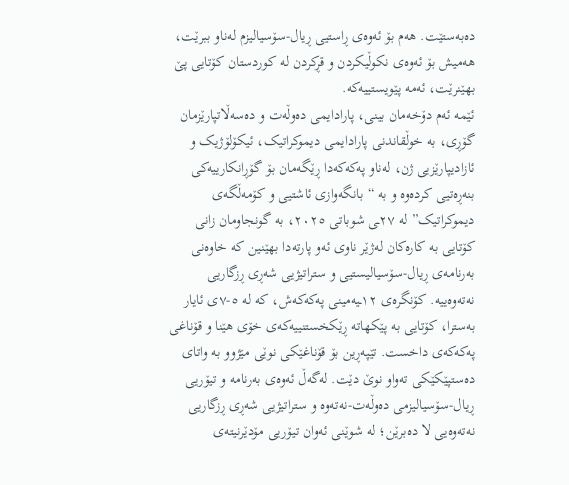دەبەستێت. هەم بۆ ئەوەی ڕاستیی ڕیال-سۆسیالیزم لەناو ببرێت، هەمیش بۆ ئەوەی نکوڵیکردن و قڕکردن لە کوردستان کۆتایی پێ بهێنرێت، ئەمە پێویستییەکە.
ئێمە ئەم دۆخەمان بینی، پارادایمی دەوڵەت و دەسەڵاتپارێزمان گۆڕی، بە خوڵقاندنی پارادایمی دیموکراتیک، ئیکۆلۆژیک و ئازادیپارێزیی ژن، لەناو پەکەکەدا ڕێگەمان بۆ گۆڕانکارییەکی بنەڕەتیی کردەوە و بە “بانگەوازی ئاشتیی و کۆمەڵگەی دیموکراتیک” لە ٢٧ـی شوباتی ٢٠٢٥، بە گونجاومان زانی کۆتایی بە کارەکان لەژێر ناوی ئەو پارتەدا بهێنین کە خاوەنی بەرنامەی ڕیال-سۆسیالیستیی و ستراتیژیی شەڕی ڕزگاریی نەتەوەییە. کۆنگرەی ١٢ـیەمینی پەکەکەش، کە لە ٥-٧ی ئایار بەسترا، کۆتایی بە پێکهاتە ڕێکخستنییەکەی خۆی هێنا و قۆناغی پەکەکەی داخست. تێپەڕین بۆ قۆناغێکی نوێی مێژوو بە واتای دەستپێکێکی تەواو نوێ دێت. لەگەڵ ئەوەی بەرنامە و تیۆریی ڕیال-سۆسیالیزمی دەوڵەت-نەتەوە و ستراتیژیی شەڕی ڕزگاریی نەتەوەیی لا دەبرێن؛ لە شوێنی ئەوان تیۆریی مۆدێرنیتەی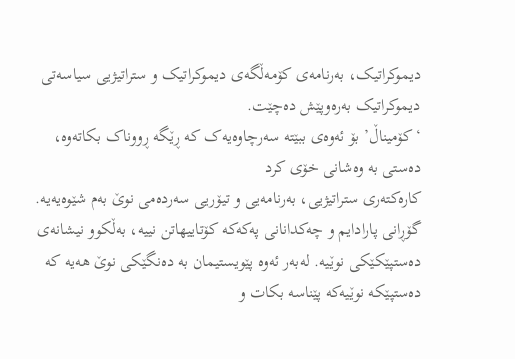دیموکراتیک، بەرنامەی کۆمەڵگەی دیموکراتیک و ستراتیژیی سیاسەتی دیموکراتیک بەرەوپێش دەچێت.
‘کۆمیناڵ’ بۆ ئەوەی ببێتە سەرچاوەیەک کە ڕێگە ڕووناک بکاتەوە، دەستی بە وەشانی خۆی کرد
کارەکتەری ستراتیژیی، بەرنامەیی و تیۆریی سەردەمی نوێ بەم شێوەیەیە. گۆڕانی پارادایم و چەکدانانی پەکەکە کۆتاییهاتن نییە، بەڵکوو نیشانەی دەستپێکێکی نوێیە. لەبەر ئەوە پێویستیمان بە دەنگێکی نوێ هەیە کە دەستپێکە نوێیەکە پێناسە بکات و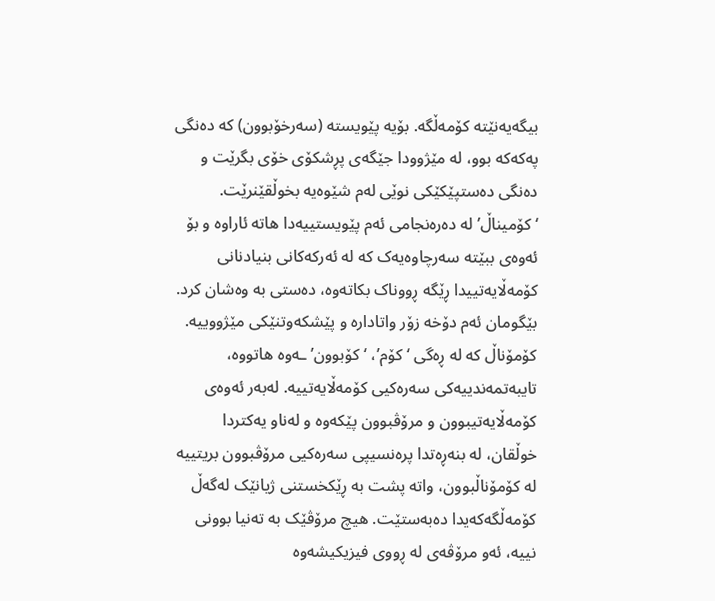بیگەیەنێتە کۆمەڵگە. بۆیە پێویستە (سەرخۆبوون) کە دەنگی پەکەکە بوو، لە مێژوودا جێگەی پڕشکۆی خۆی بگرێت و دەنگی دەستپێکێکی نوێی لەم شێوەیە بخوڵقێنرێت. ‘کۆمیناڵ’ لە دەرەنجامی ئەم پێویستییەدا هاتە ئاراوە و بۆ ئەوەی ببێتە سەرچاوەیەک کە لە ئەرکەکانی بنیادنانی کۆمەڵایەتییدا ڕێگە ڕووناک بکاتەوە، دەستی بە وەشان کرد. بێگومان ئەم دۆخە زۆر واتادارە و پێشکەوتنێکی مێژووییە.
کۆمۆناڵ کە لە ڕەگی ‘کۆم’، ‘کۆبوون’ـەوە هاتووە، تایبەتمەندییەکی سەرەکیی کۆمەڵایەتییە. لەبەر ئەوەی کۆمەڵایەتیبوون و مرۆڤبوون پێکەوە و لەناو یەکتردا خوڵقان، لە بنەڕەتدا پرەنسیپی سەرەکیی مرۆڤبوون بریتییە لە کۆمۆناڵبوون، واتە پشت بە ڕێکخستنی ژیانێک لەگەڵ کۆمەڵگەکەیدا دەبەستێت. هیچ مرۆڤێک بە تەنیا بوونی نییە، ئەو مرۆڤەی لە ڕووی فیزیکیشەوە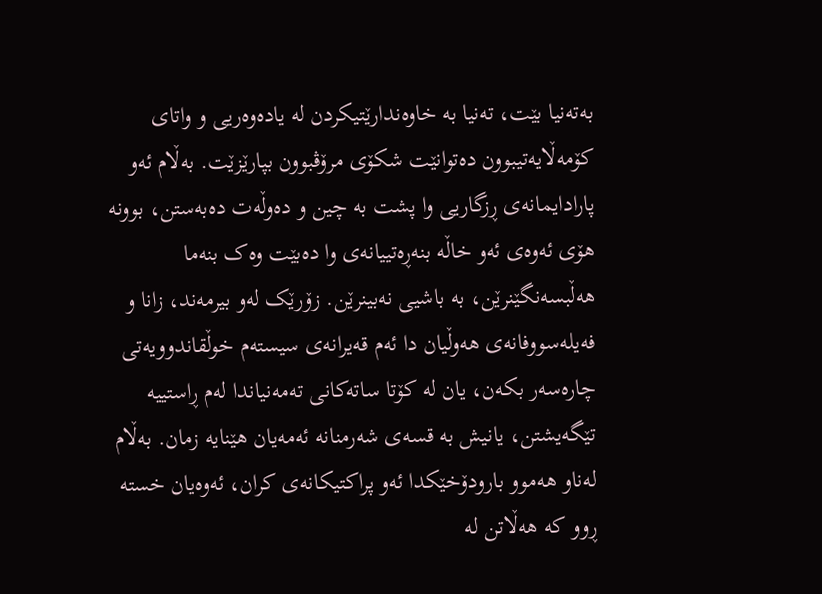بەتەنیا بێت، تەنیا بە خاوەندارێتیکردن لە یادەوەریی و واتای کۆمەڵایەتیبوون دەتوانێت شکۆی مرۆڤبوون بپارێزێت. بەڵام ئەو پارادایمانەی ڕزگاریی وا پشت بە چین و دەوڵەت دەبەستن، بوونە هۆی ئەوەی ئەو خاڵە بنەڕەتییانەی وا دەبێت وەک بنەما هەڵبسەنگێنرێن، بە باشیی نەبینرێن. زۆرێک لەو بیرمەند، زانا و فەیلەسووفانەی هەوڵیان دا ئەم قەیرانەی سیستەم خوڵقاندوویەتی چارەسەر بکەن، یان لە کۆتا ساتەکانی تەمەنیاندا لەم ڕاستییە تێگەیشتن، یانیش بە قسەی شەرمنانە ئەمەیان هێنایە زمان. بەڵام لەناو هەموو بارودۆخێکدا ئەو پراکتیکانەی کران، ئەوەیان خستە ڕوو کە هەڵاتن لە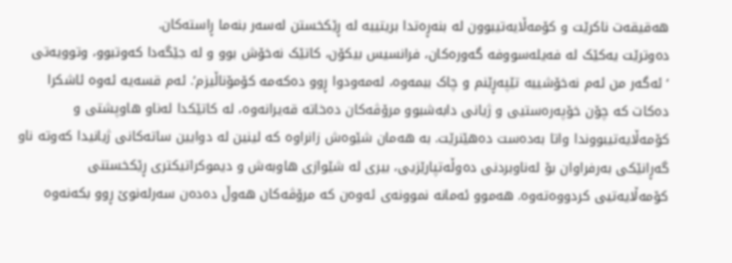هەقیقەت ناکرێت و کۆمەڵایەتیبوون لە بنەڕەتدا بریتییە لە ڕێکخستن لەسەر بنەما ڕاستەکان.
دەوترێت یەکێک لە فەیلەسووفە گەورەکان، فرانسیس بیکۆن، کاتێک نەخۆش بوو و لە جێگەدا کەوتبوو، وتوویەتی ‘ئەگەر من ئەم نەخۆشییە تێپەڕێنم و چاک ببمەوە، لەمەودوا ڕوو دەکەمە کۆمۆناڵیزم’. ئەم قسەیە ئەوە ئاشکرا دەکات کە چۆن خۆپەرەستیی و ژیانی دابەشبوو مرۆڤەکان دەخاتە قەیرانەوە، لە کاتێکدا لەناو هاوپشتی و کۆمەڵایەتیبووندا واتا بەدەست دەهێنرێت. بە هەمان شێوەش زانراوە کە لینین لە دوایین ساتەکانی ژیانیدا کەوتە ناو گەڕانێکی بەرفراوان بۆ لەناوبردنی دەوڵەتپارێزیی، بیری لە شێوازی هاوبەش و دیموکراتیکتری ڕێکخستنی کۆمەڵایەتیی کردووەتەوە. هەموو ئەمانە نموونەی ئەوەن کە مرۆڤەکان هەوڵ دەدەن سەرلەنوێ ڕوو بکەنەوە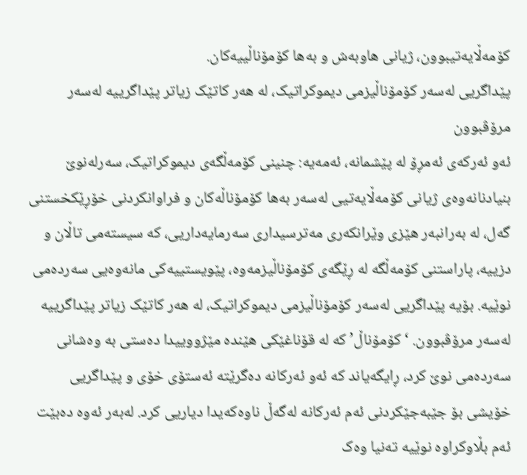کۆمەڵایەتیبوون، ژیانی هاوبەش و بەها کۆمۆناڵییەکان.
پێداگریی لەسەر کۆمۆناڵیزمی دیموکراتیک، لە هەر کاتێک زیاتر پێداگرییە لەسەر مرۆڤبوون
ئەو ئەرکەی ئەمڕۆ لە پێشمانە، ئەمەیە: چنینی کۆمەڵگەی دیموکراتیک، سەرلەنوێ بنیادنانەوەی ژیانی کۆمەڵایەتیی لەسەر بەها کۆمۆناڵەکان و فراوانکردنی خۆڕێکخستنی گەل، لە بەرانبەر هێزی وێرانکەری مەترسیداری سەرمایەداریی، کە سیستەمی تاڵان و دزییە، پاراستنی کۆمەڵگە لە ڕێگەی کۆمۆناڵیزمەوە، پێویستییەکی مانەوەیی سەردەمی نوێیە. بۆیە پێداگریی لەسەر کۆمۆناڵیزمی دیموکراتیک، لە هەر کاتێک زیاتر پێداگرییە لەسەر مرۆڤبوون. ‘کۆمۆناڵ’ کە لە قۆناغێکی هێندە مێژووییدا دەستی بە وەشانی سەردەمی نوێ کرد، ڕایگەیاند کە ئەو ئەرکانە دەگرێتە ئەستۆی خۆی و پێداگریی خۆیشی بۆ جێبەجێکردنی ئەم ئەرکانە لەگەڵ ناوەکەیدا دیاریی کرد. لەبەر ئەوە دەبێت ئەم بڵاوکراوە نوێیە تەنیا وەک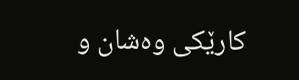کارێکی وەشان و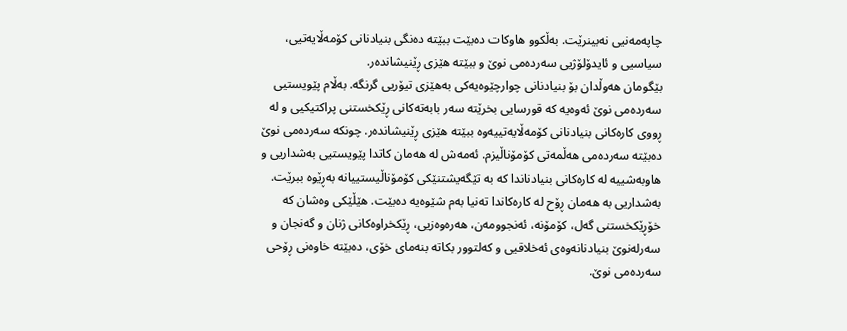چاپەمەنیی نەبینرێت. بەڵکوو هاوکات دەبێت ببێتە دەنگی بنیادنانی کۆمەڵایەتیی، سیاسیی و ئایدۆلۆژیی سەردەمی نوێ و ببێتە هێزی ڕێنیشاندەر.
بێگومان هەوڵدان بۆ بنیادنانی چوارچێوەیەکی بەهێزی تیۆریی گرنگە. بەڵام پێویستیی سەردەمی نوێ ئەوەیە کە قورسایی بخرێتە سەر بابەتەکانی ڕێکخستنی پراکتیکیی و لە ڕووی کارەکانی بنیادنانی کۆمەڵایەتییەوە ببێتە هێزی ڕێنیشاندەر. چونکە سەردەمی نوێ دەبێتە سەردەمی هەڵمەتی کۆمۆناڵیزم. ئەمەش لە هەمان کاتدا پێویستیی بەشداریی و هاوبەشییە لە کارەکانی بنیادناندا کە بە تێگەیشتنێکی کۆمۆناڵیستییانە بەڕێوە ببرێت. بەشداریی بە هەمان ڕۆح لە کارەکاندا تەنیا بەم شێوەیە دەبێت. هێڵێکی وەشان کە خۆڕێکخستنی گەل، کۆمۆنە، ئەنجوومەن، هەرەوەزیی، ڕێکخراوەکانی ژنان و گەنجان و سەرلەنوێ بنیادنانەوەی ئەخلاقیی و کەلتوور بکاتە بنەمای خۆی، دەبێتە خاوەنی ڕۆحی سەردەمی نوێ.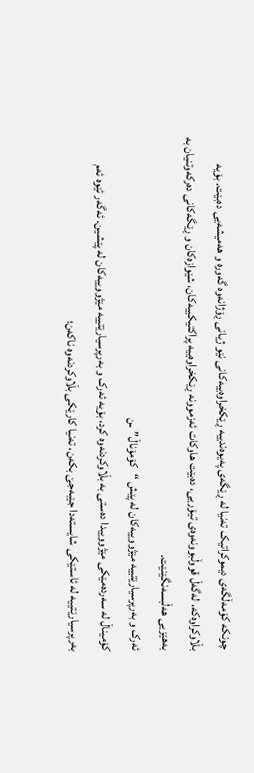چونکە کۆمەڵگەی دیموکراتیک تەنیا لە ڕێگەی پەیوەندییە ڕێکخراوەییەکانی نێو ژیانی ڕۆژانەوە گەورە و هەمیشەیی دەبێت. بۆیە بڵاوکراوەکە، لەگەڵ قووڵبوونەوەی تیۆریی، دەبێت هاوکات ئەزموونە ڕێکخراوەییە پراکتیکییەکان، شێوازەکان و ڕێگەکانی دەرکەوتنیان بە بەهێزیی هەڵبسەنگێنێت.
ئەرک و بەرپرسیارێتییە مێژووییەکان لە پێش “کۆمۆناڵ”ـن
کۆمیناڵ لە سەردەمێکی مێژووییدا دەستی بە بڵاوکردنەوە کرد، بۆیە ئەرک و بەرپرسیارێتییە مێژووییەکان لە پێشین. ئەگەر ئێوە ئەم بەرپرسیارێتییە لە ئاستێکی شایستەدا جێبەجێ بکەن، تەنیا کارێکی بڵاوکردنەوە ناکەن؛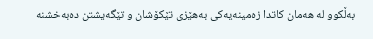بەڵکوو لە هەمان کاتدا زەمینەیەکی بەهێزی تێکۆشان و تێگەیشتن دەبەخشنە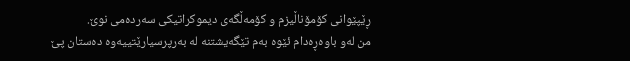ڕێپێوانی کۆمۆناڵیزم و کۆمەڵگەی دیموکراتیکی سەردەمی نوێ.
من لەو باوەڕەدام ئێوە بەم تێگەیشتنە لە بەرپرسیارێتییەوە دەستان پێ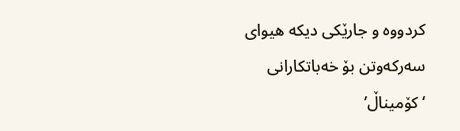کردووە و جارێکی دیکە هیوای سەرکەوتن بۆ خەباتکارانی ‘کۆمیناڵ’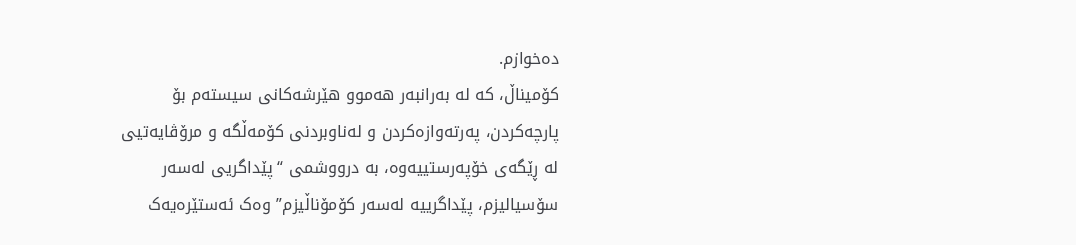دەخوازم.
کۆمیناڵ، کە لە بەرانبەر هەموو هێرشەکانی سیستەم بۆ پارچەکردن، پەرتەوازەکردن و لەناوبردنی کۆمەڵگە و مرۆڤایەتیی لە ڕێگەی خۆپەرستییەوە، بە درووشمی “پێداگریی لەسەر سۆسیالیزم، پێداگرییە لەسەر کۆمۆناڵیزم” وەک ئەستێرەیەک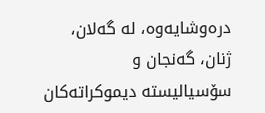درەوشایەوە، لە گەلان، ژنان، گەنجان و سۆسیالیستە دیموکراتەکان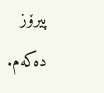پیرۆز دەکەم.